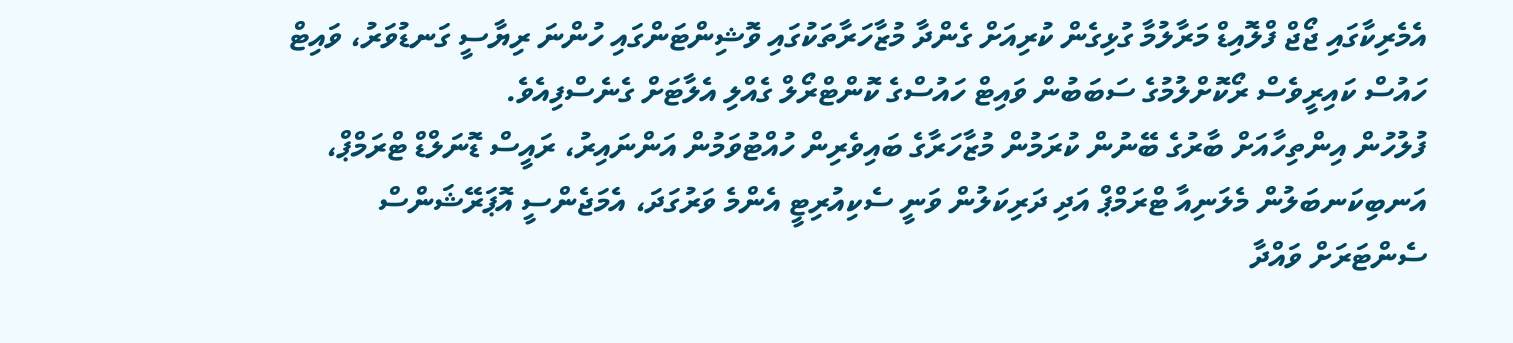އެމެރިކާގައި ޖޯޖް ފްލޮއިޑް މަރާލުމާ ގުޅިގެން ކުރިއަށް ގެންދާ މުޒާހަރާތަކުގައި ވޮޝިންޓަންގައި ހުންނަ ރިޔާސީ ގަނޑުވަރު، ވައިޓް ހައުސް ކައިރީވެސް ރޯކޮށްލުމުގެ ސަބަބުން ވައިޓް ހައުސްގެ ކޮންޓްރޯލް ގެއްލި އެލާޓަށް ގެނެސްފިއެވެ.
ފުލުހުން އިންތިހާއަށް ބާރުގެ ބޭނުން ކުރަމުން މުޒާހަރާގެ ބައިވެރިން ހުއްޓުވަމުން އަންނައިރު، ރައީސް ޑޮނަލްޑް ޓްރަމްޕް، އަނބިކަނބަލުން މެލަނިއާ ޓްރަމްޕް އަދި ދަރިކަލުން ވަނީ ސެކިއުރިޓީ އެންމެ ވަރުގަދަ، އެމަޖެންސީ އޮޕަރޭޝަންސް ސެންޓަރަށް ވައްދާ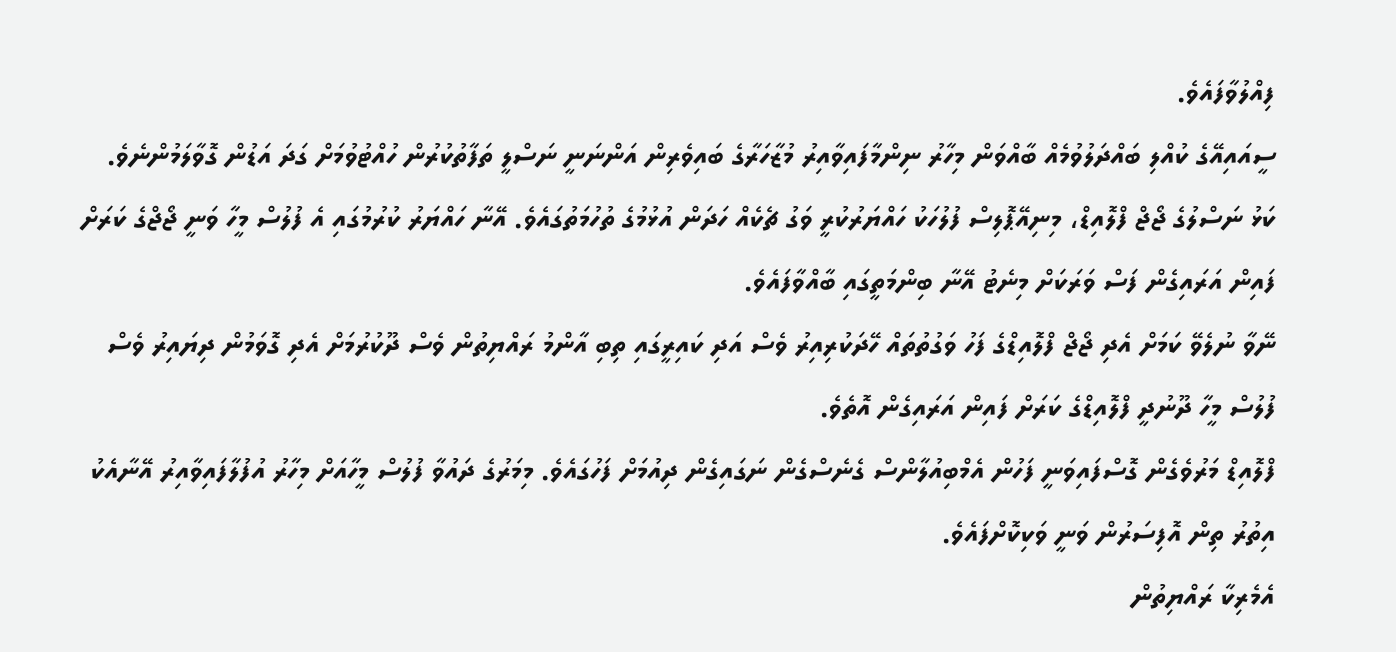ފިއްލުވާފައެވެ.
ސީއައިއޭގެ ކުއްލި ބައްދަލުވުމެއް ބާއްވަން މިހާރު ނިންމާފައިވާއިރު މުޒާހަރާގެ ބައިވެރިން އަންނަނީ ނަސްލީ ތަފާތުކުރުން ހުއްޓުވުމަށް ގަދަ އަޑުން ގޮވާލަމުންނެވެ.
ކަޅު ނަސްލުގެ ޖޯޖް ފްލޮއިޑް، މިނިއޭޕޮލިސް ފުލުހަކު ހައްޔަރުކުރީ ވަގު ޗެކެއް ހަދަން އުޅުމުގެ ތުހުމަތުގައެވެ. އޭނާ ހައްޔަރު ކުރުމުގައި އެ ފުލުސް މީހާ ވަނީ ޖޯޖްގެ ކަރަށް ފައިން އަރައިގެން ފަސް ވަރަކަށް މިނެޓު އޭނާ ބިންމަތީގައި ބާއްވާފައެވެ.
ނޭވާ ނުލެވޭ ކަމަށް އެދި ޖޯޖް ފްލޮއިޑްގެ ފަހު ވަގުތުތައް ހޭދަކުރިއިރު ވެސް އަދި ކައިރީގައި ތިބި އާންމު ރައްޔިތުން ވެސް ދޫކުރުމަށް އެދި ގޮވަމުން ދިޔައިރު ވެސް ފުލުސް މީހާ ދޫނުދީ ފްލޮއިޑްގެ ކަރަށް ފައިން އަރައިގެން އޮތެވެ.
ފްލޮއިޑް މަރުވެގެން ގޮސްފައިވަނީ ފަހުން އެމްބިއުލާންސް ގެނެސްގެން ނަގައިގެން ދިއުމަށް ފަހުގައެވެ. މިމަރުގެ ދައުވާ ފުލުސް މީހާއަށް މިހާރު އުފުލާފައިވާއިރު އޭނާއެކު އިތުރު ތިން އޮފިސަރުން ވަނީ ވަކިކޮށްފައެވެ.
އެމެރިކާ ރައްޔިތުން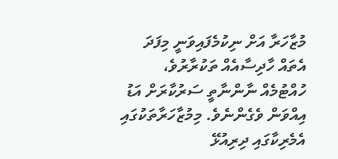މުޒާހަރާ އަށް ނިކުމެފައިވަނީ މިފަދަ އެތައް ހާދިސާއެއް ތަކުރާރުވެ، ހުއްޓުމެއް ނާންނާތީ ސަރުކާރަށް އަޑު އިއްވަން ވެގެންނެވެ. މިމުޒާހަރާތަކުގައި އެމެރިކާގައި ދިރިއުޅޭ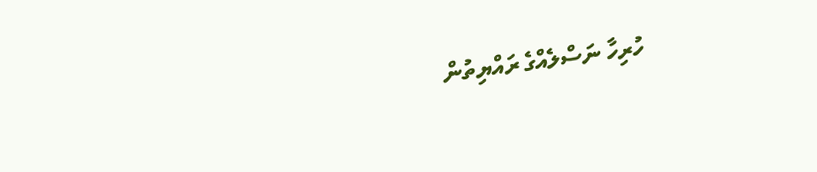ހުރިހާ ނަސްލެއްގެ ރައްޔިތުން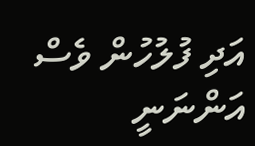އަދި ފުލުހުން ވެސް އަންނަނީ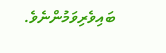ބައިވެރިވަމުންނެވެ.